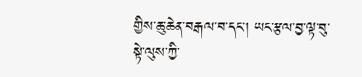གྱིས་ཆུ་ཆེན་བརྒལ་བ་དང་། ཡང་རྩལ་བྱ་ལྟ་བུ་སྟེ་ལུས་ཀྱི་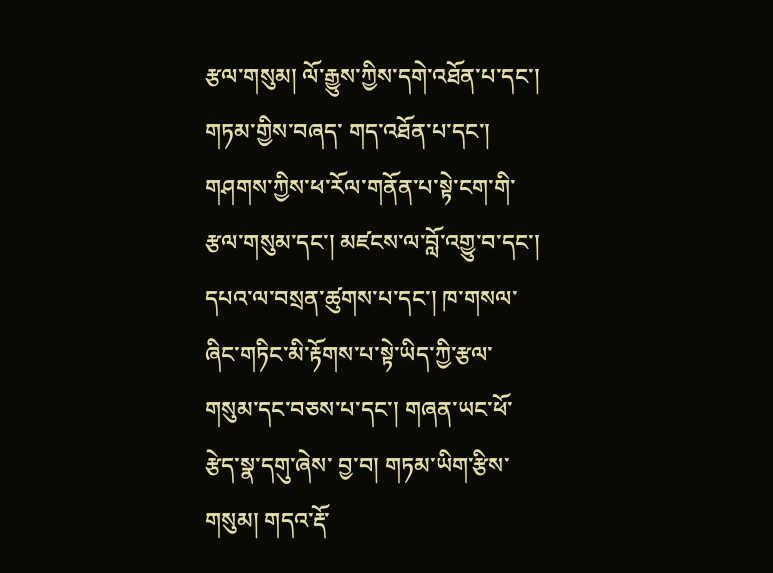རྩལ་གསུམ། ལོ་རྒྱུས་ཀྱིས་དགེ་འཐོན་པ་དང་། གཏམ་གྱིས་བཞད་ གད་འཐོན་པ་དང་། གཤགས་ཀྱིས་ཕ་རོལ་གནོན་པ་སྟེ་ངག་གི་རྩལ་གསུམ་དང་། མཛངས་ལ་བློ་འགྱུ་བ་དང་། དཔའ་ལ་བསྲན་ཚུགས་པ་དང་། ཁ་གསལ་ཞིང་གཏིང་མི་རྟོགས་པ་སྟེ་ཡིད་ཀྱི་རྩལ་གསུམ་དང་བཅས་པ་དང་། གཞན་ཡང་ཕོ་རྩེད་སྣ་དགུ་ཞེས་ བྱ་བ། གཏམ་ཡིག་རྩིས་གསུམ། གདའ་རྡོ་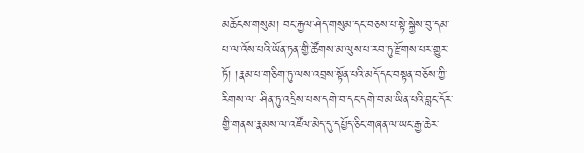མཆོངས་གསུམ། བང་རྐྱལ་ཤེད་གསུམ་དང་བཅས་པ་སྟེ་སྐྱེས་བུ་དམ་པ་ལ་འོས་པའི་ཡོན་ཏན་གྱི་ཚོགས་མ་ལུས་པ་རབ་ཏུ་རྫོགས་པར་གྱུར་ཏོ། །རྣམ་པ་གཅིག་ཏུ་ལས་འབྲས་སྟོན་པའི་མདོ་དང་བསྟན་བཅོས་ཀྱི་རིགས་ལ་ ཤིན་ཏུ་འདྲིས་པས་དགེ་བ་དང་དགེ་བ་མ་ཡིན་པའི་བླང་དོར་གྱི་གནས་རྣམས་ལ་འཛོལ་མེད་དུ་དཔྱོད་ཅིང་གཞན་ལ་ཡང་རྒྱ་ཆེར་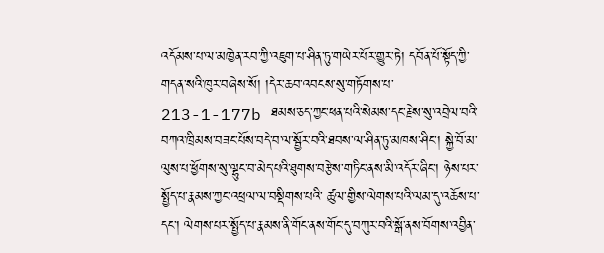འདོམས་པ་ལ་མཁྱེན་རབ་ཀྱི་འཇུག་པ་ཤིན་ཏུ་གཡེར་པོར་གྱུར་ཏེ། དབོན་པོ་སྟོད་ཀྱི་གདན་སའི་ཁུར་བཞེས་སོ། །དེར་ཆབ་འབངས་སུ་གཏོགས་པ་ 213-1-177b ཐམས་ཅད་ཀྱང་ཕན་པའི་སེམས་དང་རྗེས་སུ་འབྲེལ་བའི་བཀའ་ཁྲིམས་བཟང་པོས་བདེ་བ་ལ་སྦྱོར་བའི་ཐབས་ལ་ཤིན་ཏུ་མཁས་ཤིང་། སྐྱེ་བོ་མ་ལུས་པ་ཕྱོགས་སུ་ལྷུང་བ་མེད་པའི་ཐུགས་བརྩེས་གཏིང་ནས་མི་འདོར་ཞིང་། ཉེས་པར་སྤྱོད་པ་རྣམས་ཀྱང་འཕྲལ་ལ་བསྡིགས་པའི་ ཚུལ་གྱིས་ལེགས་པའི་ལམ་དུ་འཆོས་པ་དང་། ལེགས་པར་སྤྱོད་པ་རྣམས་ནི་གོང་ནས་གོང་དུ་བཀུར་བའི་སྒོ་ནས་བོགས་འབྱིན་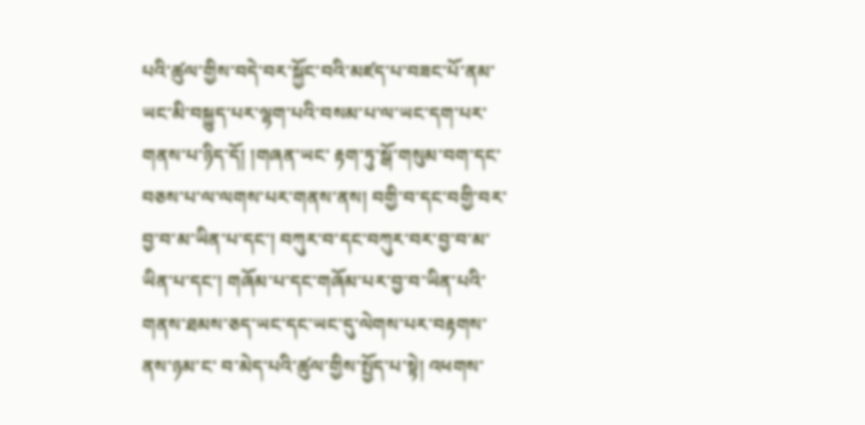པའི་ཚུལ་གྱིས་བདེ་བར་སྐྱོང་བའི་མཛད་པ་བཟང་པོ་ནམ་ཡང་མི་བསྐྱུད་པར་ལྷག་པའི་བསམ་པ་ལ་ཡང་དག་པར་གནས་པ་ཉིད་དོ། །གཞན་ཡང་ རྟག་ཏུ་སྒོ་གསུམ་བག་དང་བཅས་པ་ལ་ལགས་པར་གནས་ནས། བགྱི་བ་དང་བགྱི་བར་བྱ་བ་མ་ཡིན་པ་དང་། བཀུར་བ་དང་བཀུར་བར་བྱ་བ་མ་ཡིན་པ་དང་། གཞོམ་པ་དང་གཞོམ་པར་བྱ་བ་ཡིན་པའི་གནས་ཐམས་ཅད་ཡང་དང་ཡང་དུ་ལེགས་པར་བརྟགས་ནས་ཉམ་ང་ བ་མེད་པའི་ཚུལ་གྱིས་སྤྱོད་པ་སྟེ། འཕགས་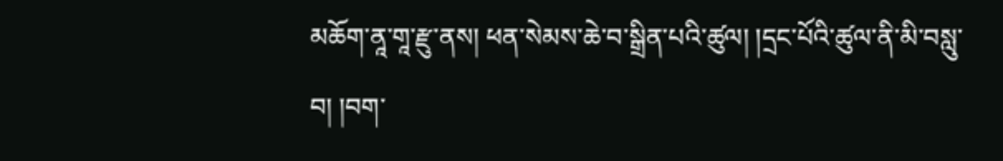མཆོག་ནཱ་གཱ་རྫུ་ནས། ཕན་སེམས་ཆེ་བ་སྒྲིན་པའི་ཚུལ། །དྲང་པོའི་ཚུལ་ནི་མི་བསླུ་བ། །བག་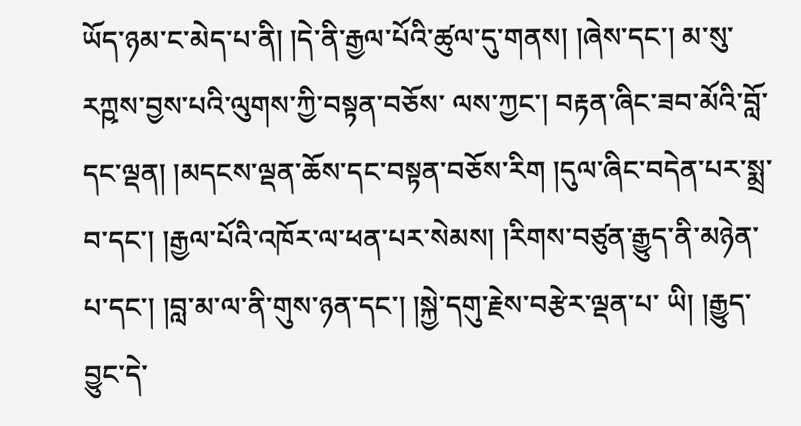ཡོད་ཉམ་ང་མེད་པ་ནི། །དེ་ནི་རྒྱལ་པོའི་ཚུལ་དུ་གནས། །ཞེས་དང་། མ་སུ་རཀྵས་བྱས་པའི་ལུགས་ཀྱི་བསྟན་བཅོས་ ལས་ཀྱང་། བརྟན་ཞིང་ཟབ་མོའི་བློ་དང་ལྡན། །མདངས་ལྡན་ཆོས་དང་བསྟན་བཅོས་རིག །དུལ་ཞིང་བདེན་པར་སྨྲ་བ་དང་། །རྒྱལ་པོའི་འཁོར་ལ་ཕན་པར་སེམས། །རིགས་བཙུན་རྒྱུད་ནི་མཉེན་པ་དང་། །བླ་མ་ལ་ནི་གུས་ཉན་དང་། །སྐྱེ་དགུ་རྗེས་བརྩེར་ལྡན་པ་ ཡི། །རྒྱུད་བྱུང་དེ་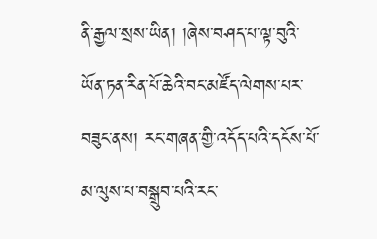ནི་རྒྱལ་སྲས་ཡིན། །ཞེས་བཤད་པ་ལྟ་བུའི་ཡོན་ཏན་རིན་པོ་ཆེའི་བང་མཛོད་ལེགས་པར་བཟུང་ནས། རང་གཞན་གྱི་འདོད་པའི་དངོས་པོ་མ་ལུས་པ་བསྒྲུབ་པའི་རང་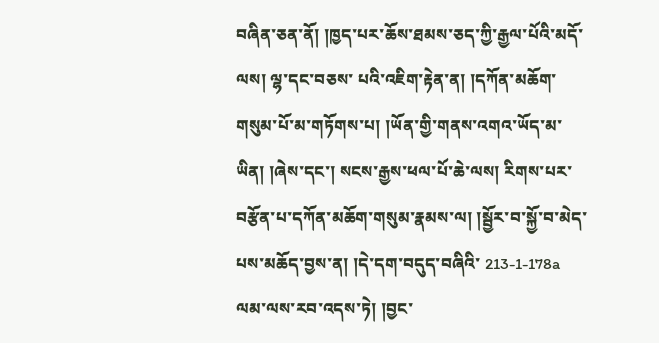བཞིན་ཅན་ནོ། །ཁྱད་པར་ཆོས་ཐམས་ཅད་ཀྱི་རྒྱལ་པོའི་མདོ་ལས། ལྷ་དང་བཅས་ པའི་འཇིག་རྟེན་ན། །དཀོན་མཆོག་གསུམ་པོ་མ་གཏོགས་པ། །ཡོན་གྱི་གནས་འགའ་ཡོད་མ་ཡིན། །ཞེས་དང་། སངས་རྒྱས་ཕལ་པོ་ཆེ་ལས། རིགས་པར་བརྩོན་པ་དཀོན་མཆོག་གསུམ་རྣམས་ལ། །སྦྱོར་བ་སྐྱོ་བ་མེད་པས་མཆོད་བྱས་ན། །དེ་དག་བདུད་བཞིའི་ 213-1-178a ལམ་ལས་རབ་འདས་ཏེ། །བྱང་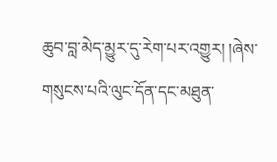ཆུབ་བླ་མེད་མྱུར་དུ་རེག་པར་འགྱུར། །ཞེས་གསུངས་པའི་ལུང་དོན་དང་མཐུན་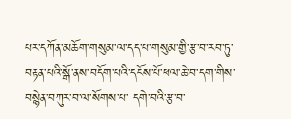པར་དཀོན་མཆོག་གསུམ་ལ་དད་པ་གསུམ་གྱི་རྩ་བ་རབ་ཏུ་བརྟན་པའི་སྒོ་ནས་བདོག་པའི་དངོས་པོ་ཕལ་ཆེ་བ་དག་གིས་བསྙེན་བཀུར་བ་ལ་སོགས་པ་ དགེ་བའི་རྩ་བ་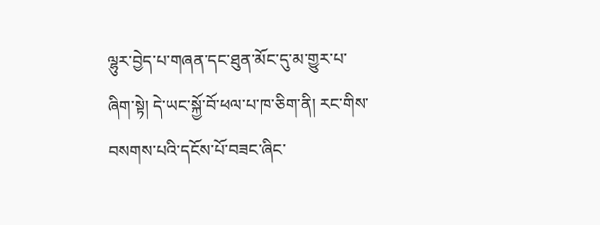ལྷུར་བྱེད་པ་གཞན་དང་ཐུན་མོང་དུ་མ་གྱུར་པ་ཞིག་སྟེ། དེ་ཡང་སྐྱོ་བོ་ཕལ་པ་ཁ་ཅིག་ནི། རང་གིས་བསགས་པའི་དངོས་པོ་བཟང་ཞིང་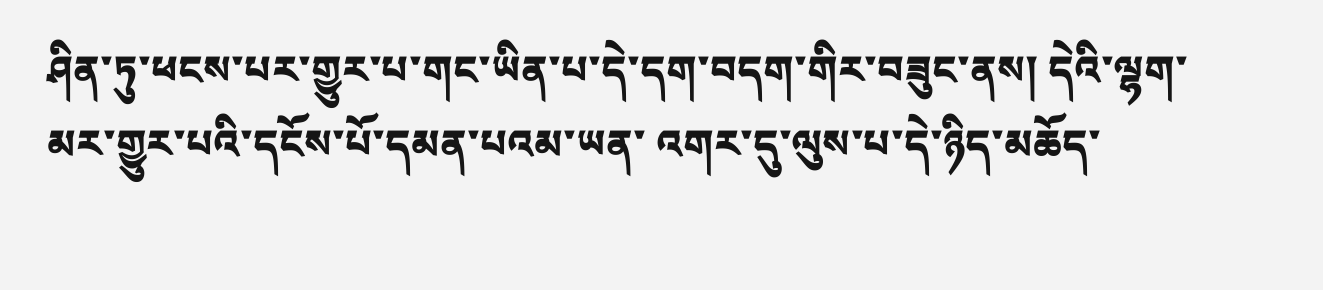ཤིན་ཏུ་ཕངས་པར་གྱུར་པ་གང་ཡིན་པ་དེ་དག་བདག་གིར་བཟུང་ནས། དེའི་ལྷག་མར་གྱུར་པའི་དངོས་པོ་དམན་པའམ་ཡན་ འགར་དུ་ལུས་པ་དེ་ཉིད་མཆོད་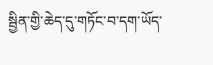སྦྱིན་གྱི་ཆེད་དུ་གཏོང་བ་དག་ཡོད་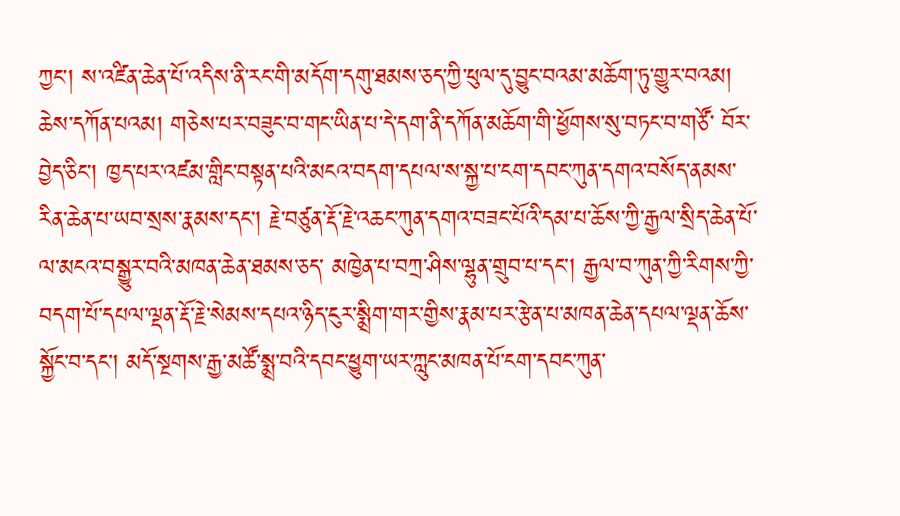ཀྱང་། ས་འཛིན་ཆེན་པོ་འདིས་ནི་རང་གི་མདོག་དགུ་ཐམས་ཅད་ཀྱི་ཕུལ་དུ་བྱུང་བའམ་མཆོག་ཏུ་གྱུར་བའམ། ཆེས་དཀོན་པའམ། གཅེས་པར་བཟུང་བ་གང་ཡིན་པ་དེ་དག་ནི་དཀོན་མཆོག་གི་ཕྱོགས་སུ་བཏང་བ་གཙོ་ བོར་བྱེད་ཅིང་། ཁྱད་པར་འཛམ་གླིང་བསྟན་པའི་མངའ་བདག་དཔལ་ས་སྐྱ་པ་ངག་དབང་ཀུན་དགའ་བསོད་ནམས་རིན་ཆེན་པ་ཡབ་སྲས་རྣམས་དང་། རྗེ་བཙུན་རྡོ་རྗེ་འཆང་ཀུན་དགའ་བཟང་པོའི་དམ་པ་ཆོས་ཀྱི་རྒྱལ་སྲིད་ཆེན་པོ་ལ་མངའ་བསྒྱུར་བའི་མཁན་ཆེན་ཐམས་ཅད་ མཁྱེན་པ་བཀྲ་ཤིས་ལྷུན་གྲུབ་པ་དང་། རྒྱལ་བ་ཀུན་ཀྱི་རིགས་ཀྱི་བདག་པོ་དཔལ་ལྡན་རྡོ་རྗེ་སེམས་དཔའ་ཉིད་ངུར་སྨྲིག་གར་གྱིས་རྣམ་པར་རྩེན་པ་མཁན་ཆེན་དཔལ་ལྡན་ཆོས་སྐྱོང་བ་དང་། མདོ་སྔགས་རྒྱ་མཚོ་སྨྲ་བའི་དབང་ཕྱུག་ཡར་ཀླུང་མཁན་པོ་ངག་དབང་ཀུན་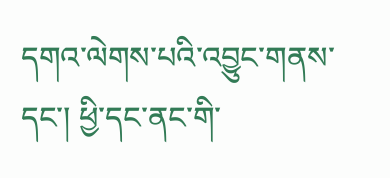དགའ་ལེགས་པའི་འབྱུང་གནས་དང་། ཕྱི་དང་ནང་གི་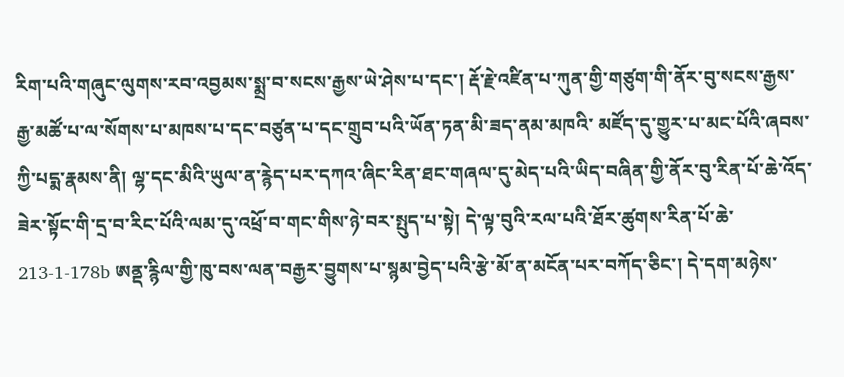རིག་པའི་གཞུང་ལུགས་རབ་འབྱམས་སྨྲ་བ་སངས་རྒྱས་ཡེ་ཤེས་པ་དང་། རྡོ་རྗེ་འཛིན་པ་ཀུན་གྱི་གཙུག་གི་ནོར་བུ་སངས་རྒྱས་རྒྱ་མཚོ་པ་ལ་སོགས་པ་མཁས་པ་དང་བཙུན་པ་དང་གྲུབ་པའི་ཡོན་ཏན་མི་ཟད་ནམ་མཁའི་ མཛོད་དུ་གྱུར་པ་མང་པོའི་ཞབས་ཀྱི་པདྨ་རྣམས་ནི། ལྷ་དང་མིའི་ཡུལ་ན་རྙེད་པར་དཀའ་ཞིང་རིན་ཐང་གཞལ་དུ་མེད་པའི་ཡིད་བཞིན་གྱི་ནོར་བུ་རིན་པོ་ཆེ་འོད་ཟེར་སྟོང་གི་དྲ་བ་རིང་པོའི་ལམ་དུ་འཕྲོ་བ་གང་གིས་ཉེ་བར་སྤུད་པ་སྟེ། དེ་ལྟ་བུའི་རལ་པའི་ཐོར་ཚུགས་རིན་པོ་ཆེ་ 213-1-178b ཨནྡ་རྙིལ་གྱི་ཁུ་བས་ལན་བརྒྱར་བྱུགས་པ་སྙམ་བྱེད་པའི་རྩེ་མོ་ན་མངོན་པར་བཀོད་ཅིང་། དེ་དག་མཉེས་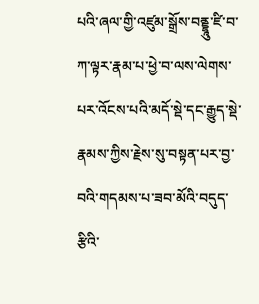པའི་ཞལ་གྱི་འཛུམ་སྒྲོས་བནྡྷཱུ་ཛི་བ་ཀ་ལྟར་རྣམ་པ་ཕྱེ་བ་ལས་ལེགས་པར་འོངས་པའི་མདོ་སྡེ་དང་རྒྱུད་སྡེ་རྣམས་ཀྱིས་རྗེས་སུ་བསྟན་པར་བྱ་བའི་གདམས་པ་ཟབ་མོའི་བདུད་ རྩིའི་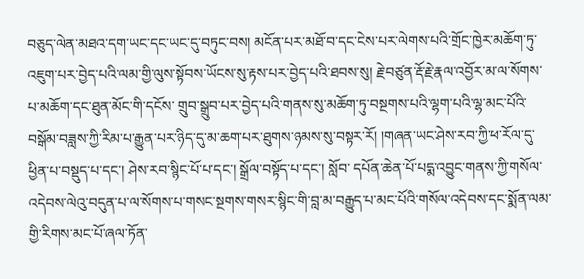བཅུད་ལེན་མཐའ་དག་ཡང་དང་ཡང་དུ་བཏུང་བས། མངོན་པར་མཐོ་བ་དང་ངེས་པར་ལེགས་པའི་གྲོང་ཁྱེར་མཆོག་ཏུ་འཇུག་པར་བྱེད་པའི་ལམ་གྱི་ལུས་སྟོབས་ཡོངས་སུ་རྟས་པར་བྱེད་པའི་ཐབས་སུ། རྗེ་བཙུན་རྡོ་རྗེ་རྣལ་འབྱོར་མ་ལ་སོགས་པ་མཆོག་དང་ཐུན་མོང་གི་དངོས་ གྲུབ་སྒྲུབ་པར་བྱེད་པའི་གནས་སུ་མཆོག་ཏུ་བསྔགས་པའི་ལྷག་པའི་ལྷ་མང་པོའི་བསྒོམ་བཟླས་ཀྱི་རིམ་པ་རྒྱུན་པར་ཉིད་དུ་མ་ཆག་པར་ཐུགས་ཉམས་སུ་བསྟར་རོ། །གཞན་ཡང་ཤེས་རབ་ཀྱི་ཕ་རོལ་དུ་ཕྱིན་པ་བསྡུད་པ་དང་། ཤེས་རབ་སྙིང་པོ་པ་དང་། སྒྲོལ་བསྟོད་པ་དང་། སློབ་ དཔོན་ཆེན་པོ་པདྨ་འབྱུང་གནས་ཀྱི་གསོལ་འདེབས་ལེའུ་བདུན་པ་ལ་སོགས་པ་གསང་སྔགས་གསར་སྙིང་གི་བླ་མ་བརྒྱུད་པ་མང་པོའི་གསོལ་འདེབས་དང་སྨོན་ལམ་གྱི་རིགས་མང་པོ་ཞལ་ཏོན་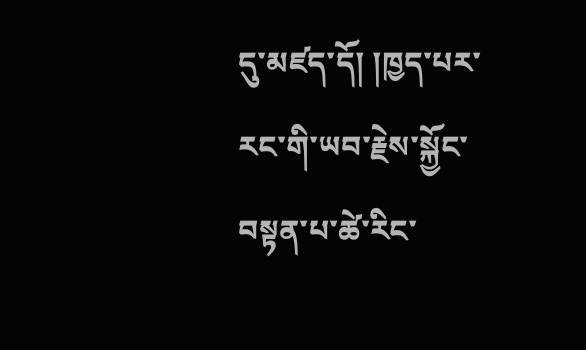དུ་མཛད་དོ། །ཁྱད་པར་རང་གི་ཡབ་རྗེས་སྐྱོང་བསྟན་པ་ཚེ་རིང་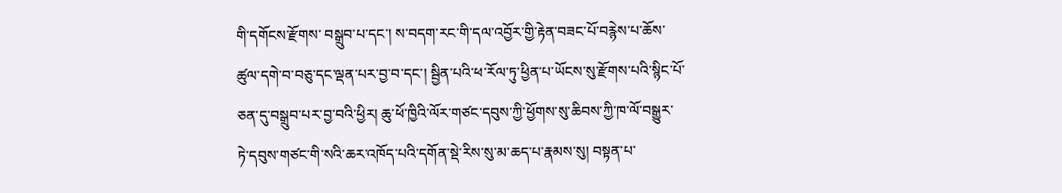གི་དགོངས་རྫོགས་ བསྒྲུབ་པ་དང་། ས་བདག་རང་གི་དལ་འབྱོར་གྱི་རྟེན་བཟང་པོ་བརྙེས་པ་ཆོས་ཚུལ་དགེ་བ་བཅུ་དང་ལྡན་པར་བྱ་བ་དང་། སྦྱིན་པའི་ཕ་རོལ་ཏུ་ཕྱིན་པ་ཡོངས་སུ་རྫོགས་པའི་སྙིང་པོ་ཅན་དུ་བསྒྲུབ་པར་བྱ་བའི་ཕྱིར། ཆུ་ཕོ་ཁྱིའི་ལོར་གཙང་དབུས་ཀྱི་ཕྱོགས་སུ་ཆིབས་ཀྱི་ཁ་ལོ་བསྒྱུར་ ཏེ་དབུས་གཙང་གི་སའི་ཆར་འཁོད་པའི་དགོན་སྡེ་རིས་སུ་མ་ཆད་པ་རྣམས་སུ། བསྟན་པ་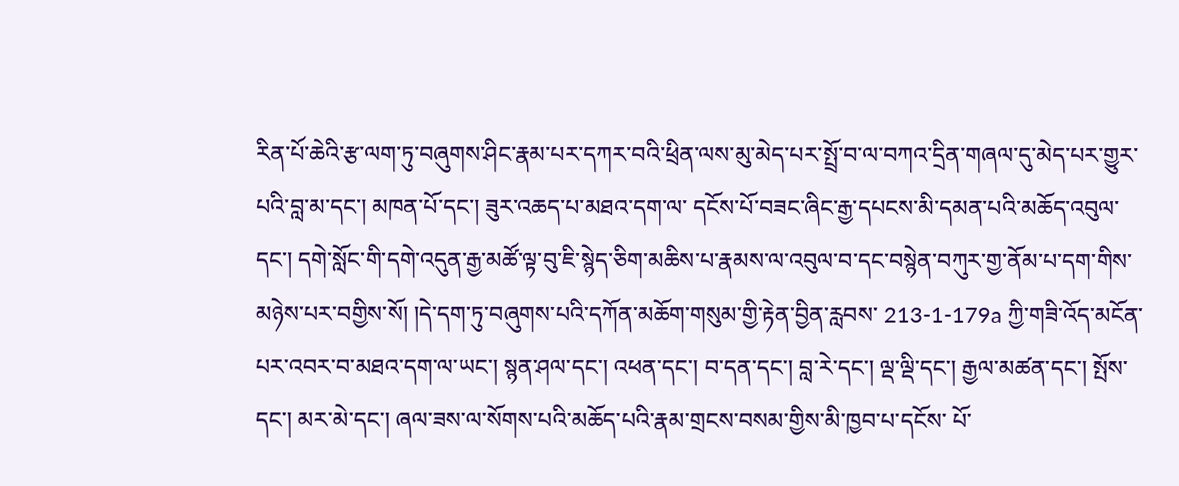རིན་པོ་ཆེའི་རྩ་ལག་ཏུ་བཞུགས་ཤིང་རྣམ་པར་དཀར་བའི་ཕྲིན་ལས་མུ་མེད་པར་སྤྲོ་བ་ལ་བཀའ་དྲིན་གཞལ་དུ་མེད་པར་གྱུར་པའི་བླ་མ་དང་། མཁན་པོ་དང་། ཟུར་འཆད་པ་མཐའ་དག་ལ་ དངོས་པོ་བཟང་ཞིང་རྒྱ་དཔངས་མི་དམན་པའི་མཆོད་འབུལ་དང་། དགེ་སློང་གི་དགེ་འདུན་རྒྱ་མཚོ་ལྟ་བུ་ཇི་སྙེད་ཅིག་མཆིས་པ་རྣམས་ལ་འབུལ་བ་དང་བསྙེན་བཀུར་གྱ་ནོམ་པ་དག་གིས་མཉེས་པར་བགྱིས་སོ། །དེ་དག་ཏུ་བཞུགས་པའི་དཀོན་མཆོག་གསུམ་གྱི་རྟེན་བྱིན་རླབས་ 213-1-179a ཀྱི་གཟི་འོད་མངོན་པར་འབར་བ་མཐའ་དག་ལ་ཡང་། སྙན་ཤལ་དང་། འཕན་དང་། བ་དན་དང་། བླ་རེ་དང་། ལྡ་ལྡི་དང་། རྒྱལ་མཚན་དང་། སྤོས་དང་། མར་མེ་དང་། ཞལ་ཟས་ལ་སོགས་པའི་མཆོད་པའི་རྣམ་གྲངས་བསམ་གྱིས་མི་ཁྱབ་པ་དངོས་ པོ་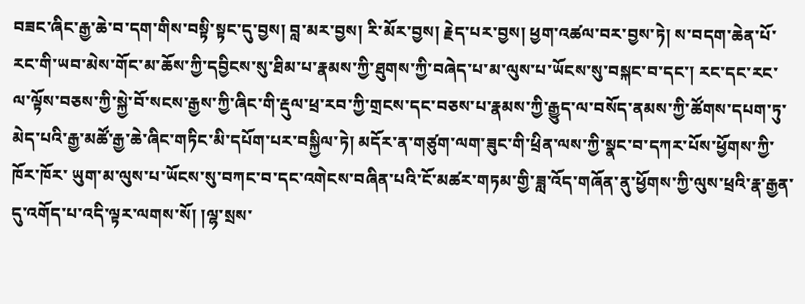བཟང་ཞིང་རྒྱ་ཆེ་བ་དག་གིས་བསྟི་སྟང་དུ་བྱས། བླ་མར་བྱས། རི་མོར་བྱས། རྗེད་པར་བྱས། ཕྱག་འཚལ་བར་བྱས་ཏེ། ས་བདག་ཆེན་པོ་རང་གི་ཡབ་མེས་གོང་མ་ཆོས་ཀྱི་དབྱིངས་སུ་ཐིམ་པ་རྣམས་ཀྱི་ཐུགས་ཀྱི་བཞེད་པ་མ་ལུས་པ་ཡོངས་སུ་བསྐང་བ་དང་། རང་དང་རང་ ལ་ལྟོས་བཅས་ཀྱི་སྐྱེ་བོ་སངས་རྒྱས་ཀྱི་ཞིང་གི་རྡུལ་ཕྲ་རབ་ཀྱི་གྲངས་དང་བཅས་པ་རྣམས་ཀྱི་རྒྱུད་ལ་བསོད་ནམས་ཀྱི་ཚོགས་དཔག་ཏུ་མེད་པའི་རྒྱ་མཚོ་རྒྱ་ཆེ་ཞིང་གཏིང་མི་དཔོག་པར་བསྐྱིལ་ཏེ། མདོར་ན་གཙུག་ལག་ཟུང་གི་ཕྲིན་ལས་ཀྱི་སྣང་བ་དཀར་པོས་ཕྱོགས་ཀྱི་ཁོར་ཁོར་ ཡུག་མ་ལུས་པ་ཡོངས་སུ་བཀང་བ་དང་འགེངས་བཞིན་པའི་ངོ་མཚར་གཏམ་གྱི་ཟླ་འོད་གཞོན་ནུ་ཕྱོགས་ཀྱི་ལུས་ཕྲའི་རྣ་རྒྱན་དུ་འགོད་པ་འདི་ལྟར་ལགས་སོ། །ལྷ་སྲས་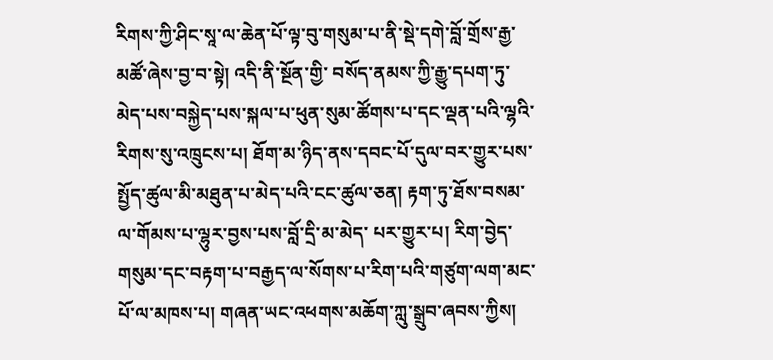རིགས་ཀྱི་ཤིང་སཱ་ལ་ཆེན་པོ་ལྟ་བུ་གསུམ་པ་ནི་སྡེ་དགེ་བློ་གྲོས་རྒྱ་མཚོ་ཞེས་བྱ་བ་སྟེ། འདི་ནི་སྔོན་གྱི་ བསོད་ནམས་ཀྱི་རྒྱུ་དཔག་ཏུ་མེད་པས་བསྐྱེད་པས་སྐལ་པ་ཕུན་སུམ་ཚོགས་པ་དང་ལྡན་པའི་ལྷའི་རིགས་སུ་འཁྲུངས་པ། ཐོག་མ་ཉིད་ནས་དབང་པོ་དུལ་བར་གྱུར་པས་སྤྱོད་ཚུལ་མི་མཐུན་པ་མེད་པའི་ངང་ཚུལ་ཅན། རྟག་ཏུ་ཐོས་བསམ་ལ་གོམས་པ་ལྷུར་བྱས་པས་བློ་དྲི་མ་མེད་ པར་གྱུར་པ། རིག་བྱེད་གསུམ་དང་བརྟག་པ་བརྒྱད་ལ་སོགས་པ་རིག་པའི་གཙུག་ལག་མང་པོ་ལ་མཁས་པ། གཞན་ཡང་འཕགས་མཆོག་ཀླུ་སྒྲུབ་ཞབས་ཀྱིས།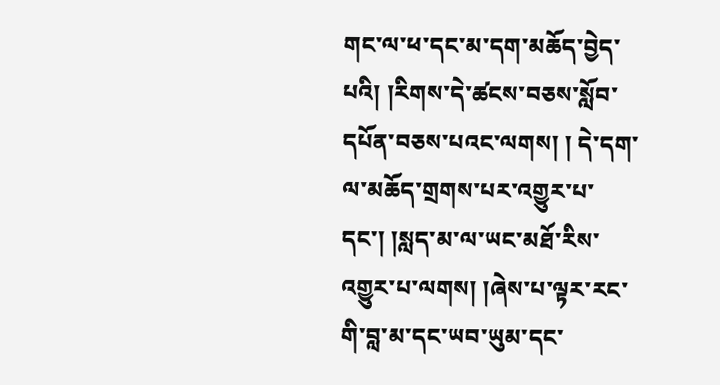གང་ལ་ཕ་དང་མ་དག་མཆོད་བྱེད་པའི། །རིགས་དེ་ཚངས་བཅས་སློབ་དཔོན་བཅས་པའང་ལགས། ། དེ་དག་ལ་མཆོད་གྲགས་པར་འགྱུར་པ་དང་། །སླད་མ་ལ་ཡང་མཐོ་རིས་འགྱུར་པ་ལགས། །ཞེས་པ་ལྟར་རང་གི་བླ་མ་དང་ཡབ་ཡུམ་དང་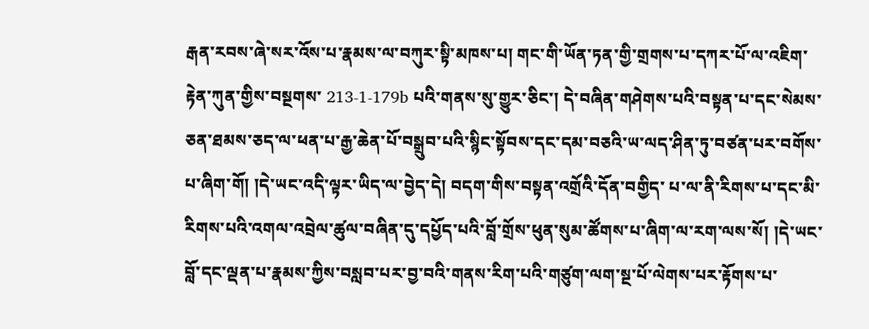རྒན་རབས་ཞེ་སར་འོས་པ་རྣམས་ལ་བཀུར་སྟི་མཁས་པ། གང་གི་ཡོན་ཏན་གྱི་གྲགས་པ་དཀར་པོ་ལ་འཇིག་རྟེན་ཀུན་གྱིས་བསྔགས་ 213-1-179b པའི་གནས་སུ་གྱུར་ཅིང་། དེ་བཞིན་གཤེགས་པའི་བསྟན་པ་དང་སེམས་ཅན་ཐམས་ཅད་ལ་ཕན་པ་རྒྱ་ཆེན་པོ་བསྒྲུབ་པའི་སྙིང་སྟོབས་དང་དམ་བཅའི་ཡ་ལད་ཤིན་ཏུ་བཙན་པར་བགོས་པ་ཞིག་གོ། །དེ་ཡང་འདི་ལྟར་ཡིད་ལ་བྱེད་དེ། བདག་གིས་བསྟན་འགྲོའི་དོན་བགྱིད་ པ་ལ་ནི་རིགས་པ་དང་མི་རིགས་པའི་འགལ་འབྲེལ་ཚུལ་བཞིན་དུ་དཔྱོད་པའི་བློ་གྲོས་ཕུན་སུམ་ཚོགས་པ་ཞིག་ལ་རག་ལས་སོ། །དེ་ཡང་བློ་དང་ལྡན་པ་རྣམས་ཀྱིས་བསླབ་པར་བྱ་བའི་གནས་རིག་པའི་གཙུག་ལག་སྔ་པོ་ལེགས་པར་རྟོགས་པ་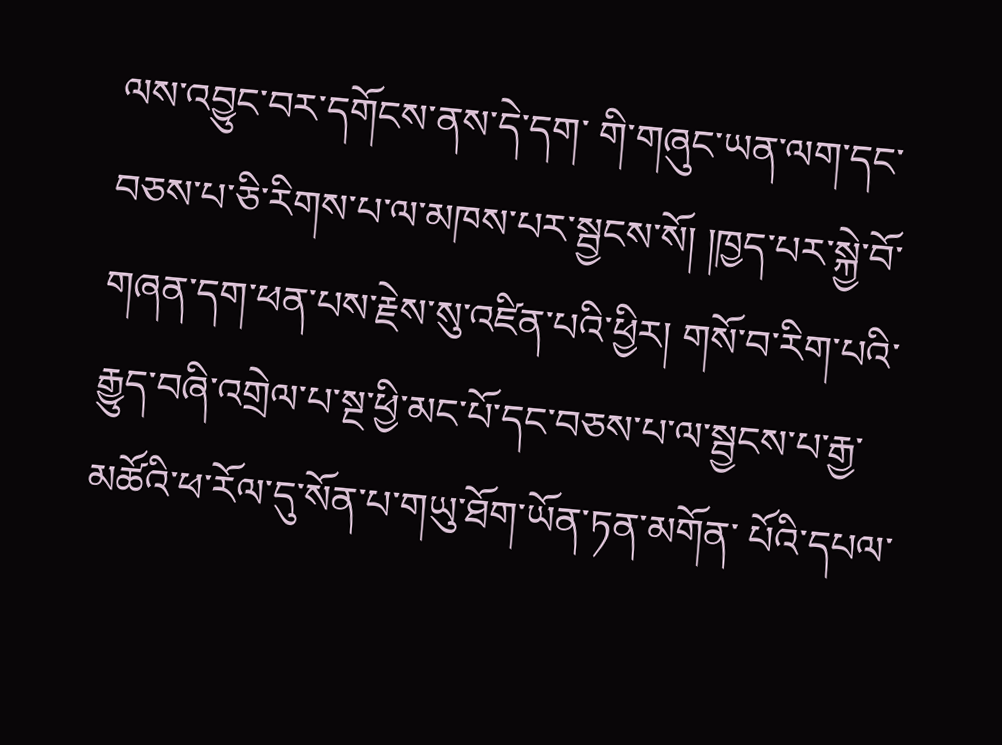ལས་འབྱུང་བར་དགོངས་ནས་དེ་དག་ གི་གཞུང་ཡན་ལག་དང་བཅས་པ་ཅི་རིགས་པ་ལ་མཁས་པར་སྦྱངས་སོ། །ཁྱད་པར་སྐྱེ་བོ་གཞན་དག་ཕན་པས་རྗེས་སུ་འཛིན་པའི་ཕྱིར། གསོ་བ་རིག་པའི་རྒྱུད་བཞི་འགྲེལ་པ་སྔ་ཕྱི་མང་པོ་དང་བཅས་པ་ལ་སྦྱངས་པ་རྒྱ་མཚོའི་ཕ་རོལ་དུ་སོན་པ་གཡུ་ཐོག་ཡོན་ཏན་མགོན་ པོའི་དཔལ་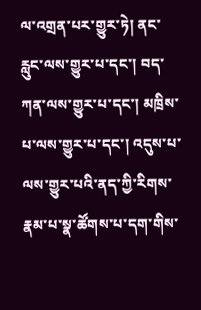ལ་འགྲན་པར་གྱུར་ཏེ། ནང་རླུང་ལས་གྱུར་པ་དང་། བད་ཀན་ལས་གྱུར་པ་དང་། མཁྲིས་པ་ལས་གྱུར་པ་དང་། འདུས་པ་ལས་གྱུར་པའི་ནད་ཀྱི་རིགས་རྣམ་པ་སྣ་ཚོགས་པ་དག་གིས་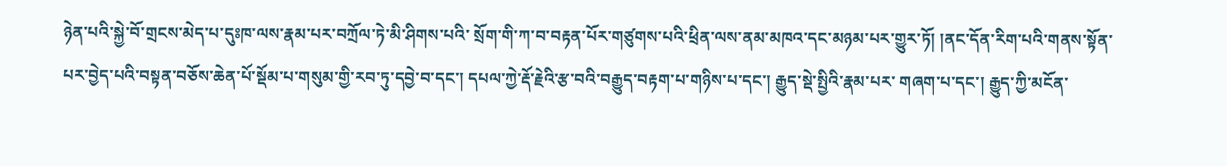ཉེན་པའི་སྐྱེ་བོ་གྲངས་མེད་པ་དུཿཁ་ལས་རྣམ་པར་བཀྲོལ་ཏེ་མི་ཤིགས་པའི་ སྲོག་གི་ཀ་བ་བརྟན་པོར་གཙུགས་པའི་ཕྲིན་ལས་ནམ་མཁའ་དང་མཉམ་པར་གྱུར་ཏོ། །ནང་དོན་རིག་པའི་གནས་སྟོན་པར་བྱེད་པའི་བསྟན་བཅོས་ཆེན་པོ་སྡོམ་པ་གསུམ་གྱི་རབ་ཏུ་དབྱེ་བ་དང་། དཔལ་ཀྱེ་རྡོ་རྗེའི་རྩ་བའི་བརྒྱུད་བརྟག་པ་གཉིས་པ་དང་། རྒྱུད་སྡེ་སྤྱིའི་རྣམ་པར་ གཞག་པ་དང་། རྒྱུད་ཀྱི་མངོན་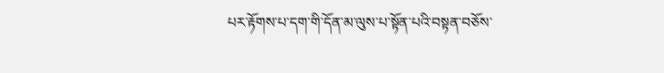པར་རྟོགས་པ་དག་གི་དོན་མ་ལུས་པ་སྟོན་པའི་བསྟན་བཅོས་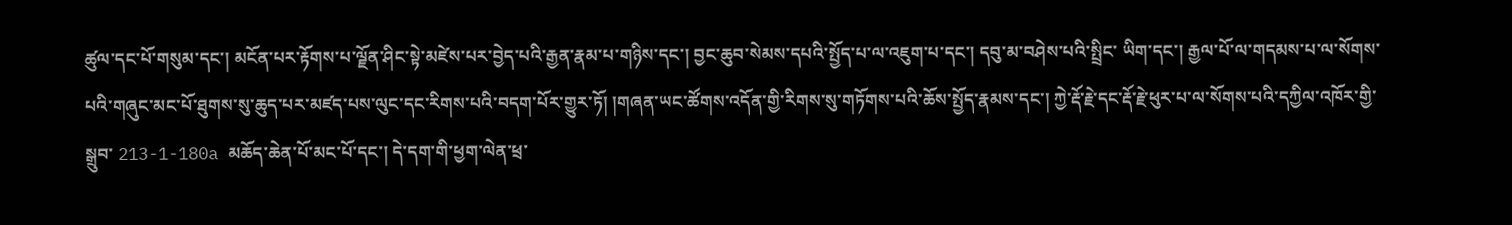ཚུལ་དང་པོ་གསུམ་དང་། མངོན་པར་རྟོགས་པ་ལྗོན་ཤིང་སྟེ་མཛེས་པར་བྱེད་པའི་རྒྱན་རྣམ་པ་གཉིས་དང་། བྱང་ཆུབ་སེམས་དཔའི་སྤྱོད་པ་ལ་འཇུག་པ་དང་། དབུ་མ་བཤེས་པའི་སྤྲིང་ ཡིག་དང་། རྒྱལ་པོ་ལ་གདམས་པ་ལ་སོགས་པའི་གཞུང་མང་པོ་ཐུགས་སུ་ཆུད་པར་མཛད་པས་ལུང་དང་རིགས་པའི་བདག་པོར་གྱུར་ཏོ། །གཞན་ཡང་ཚོགས་འདོན་གྱི་རིགས་སུ་གཏོགས་པའི་ཆོས་སྤྱོད་རྣམས་དང་། ཀྱེ་རྡོ་རྗེ་དང་རྡོ་རྗེ་ཕུར་པ་ལ་སོགས་པའི་དཀྱིལ་འཁོར་གྱི་སྒྲུབ་ 213-1-180a མཆོད་ཆེན་པོ་མང་པོ་དང་། དེ་དག་གི་ཕྱག་ལེན་ཕྲ་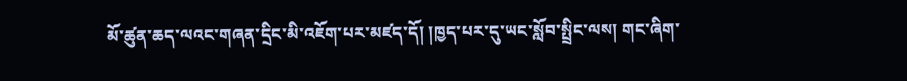མོ་ཚུན་ཆད་ལའང་གཞན་དྲིང་མི་འཇོག་པར་མཛད་དོ། །ཁྱད་པར་དུ་ཡང་སློབ་སྤྲིང་ལས། གང་ཞིག་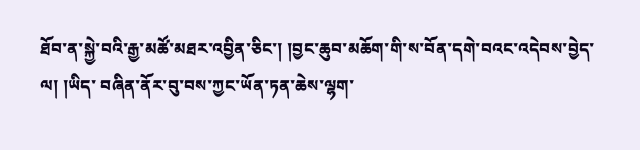ཐོབ་ན་སྐྱེ་བའི་རྒྱ་མཚོ་མཐར་འབྱིན་ཅིང་། །བྱང་ཆུབ་མཆོག་གི་ས་བོན་དགེ་བའང་འདེབས་བྱེད་ལ། །ཡིད་ བཞིན་ནོར་བུ་བས་ཀྱང་ཡོན་ཏན་ཆེས་ལྷག་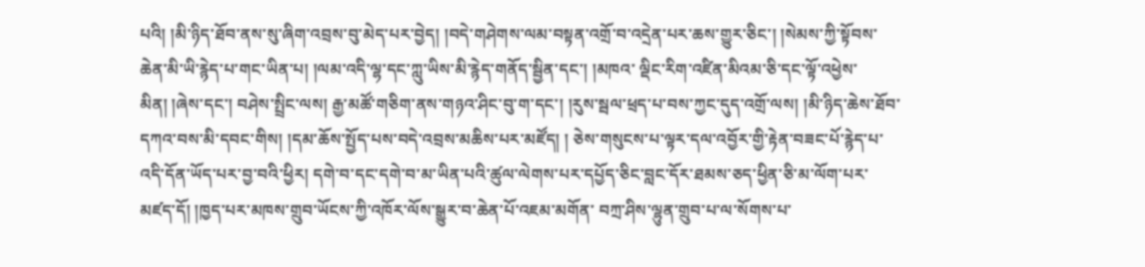པའི། །མི་ཉིད་ཐོབ་ནས་སུ་ཞིག་འབྲས་བུ་མེད་པར་བྱེད། །བདེ་གཤེགས་ལམ་བསྟན་འགྲོ་བ་འདྲེན་པར་ཆས་གྱུར་ཅིང་། །སེམས་ཀྱི་སྟོབས་ཆེན་མི་ཡི་རྙེད་པ་གང་ཡིན་པ། །ལམ་འདི་ལྷ་དང་ཀླུ་ཡིས་མི་རྙེད་གནོད་སྦྱིན་དང་། །མཁའ་ ལྡིང་རིག་འཛིན་མིའམ་ཅི་དང་ལྟོ་འཕྱེས་མིན། །ཞེས་དང་། བཤེས་སྤྲིང་ལས། རྒྱ་མཚོ་གཅིག་ནས་གཉའ་ཤིང་བུ་ག་དང་། །རུས་སྦལ་ཕྲད་པ་བས་ཀྱང་དུད་འགྲོ་ལས། །མི་ཉིད་ཆེས་ཐོབ་དཀའ་བས་མི་དབང་གིས། །དམ་ཆོས་སྤྱོད་པས་བདེ་འབྲས་མཆིས་པར་མཛོད། ། ཅེས་གསུངས་པ་ལྟར་དལ་འབྱོར་གྱི་རྟེན་བཟང་པོ་རྙེད་པ་འདི་དོན་ཡོད་པར་བྱ་བའི་ཕྱིར། དགེ་བ་དང་དགེ་བ་མ་ཡིན་པའི་ཚུལ་ལེགས་པར་དཔྱོད་ཅིང་བླང་དོར་ཐམས་ཅད་ཕྱིན་ཅི་མ་ལོག་པར་མཛད་དོ། །ཁྱད་པར་མཁས་གྲུབ་ཡོངས་ཀྱི་འཁོར་ལོས་སྒྱུར་བ་ཆེན་པོ་འཇམ་མགོན་ བཀྲ་ཤིས་ལྷུན་གྲུབ་པ་ལ་སོགས་པ་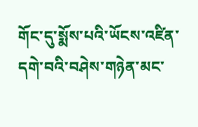གོང་དུ་སྨོས་པའི་ཡོངས་འཛིན་དགེ་བའི་བཤེས་གཉེན་མང་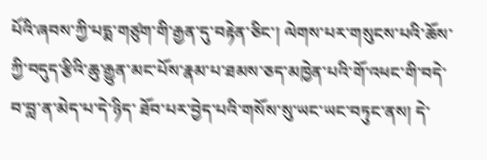པོའི་ཞབས་ཀྱི་པདྨ་གཙུག་གི་རྒྱན་དུ་བརྟེན་ཅིང་། ལེགས་པར་གསུངས་པའི་ཆོས་ཀྱི་བདུད་རྩིའི་ཆུ་རྒྱུན་མང་པོས་རྣམ་པ་ཐམས་ཅད་མཁྱེན་པའི་གོ་འཕང་གི་བདེ་བ་བླ་ན་མེད་པ་དེ་ཉིད་ ཐོབ་པར་བྱེད་པའི་གསོས་སུ་ཡང་ཡང་བཏུང་ནས། དེ་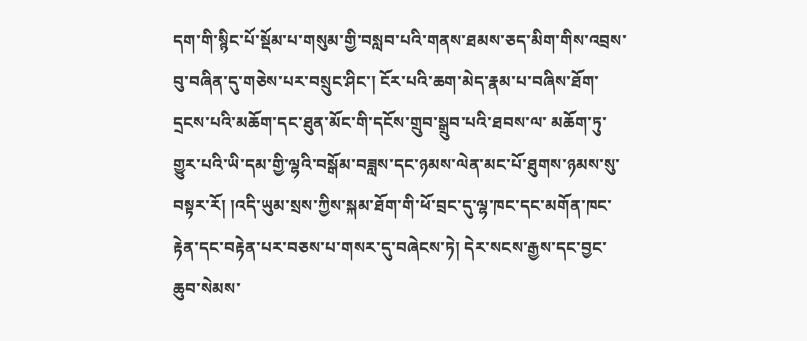དག་གི་སྙིང་པོ་སྡོམ་པ་གསུམ་གྱི་བསླབ་པའི་གནས་ཐམས་ཅད་མིག་གིས་འབྲས་བུ་བཞིན་དུ་གཅེས་པར་བསྲུང་ཤིང་། ངོར་པའི་ཆག་མེད་རྣམ་པ་བཞིས་ཐོག་དྲངས་པའི་མཆོག་དང་ཐུན་མོང་གི་དངོས་གྲུབ་སྒྲུབ་པའི་ཐབས་ལ་ མཆོག་ཏུ་གྱུར་པའི་ཡི་དམ་གྱི་ལྷའི་བསྒོམ་བཟླས་དང་ཉམས་ལེན་མང་པོ་ཐུགས་ཉམས་སུ་བསྟར་རོ། །འདི་ཡུམ་སྲས་ཀྱིས་སྐམ་ཐོག་གི་ཕོ་བྲང་དུ་ལྷ་ཁང་དང་མགོན་ཁང་རྟེན་དང་བརྟེན་པར་བཅས་པ་གསར་དུ་བཞེངས་ཏེ། དེར་སངས་རྒྱས་དང་བྱང་ཆུབ་སེམས་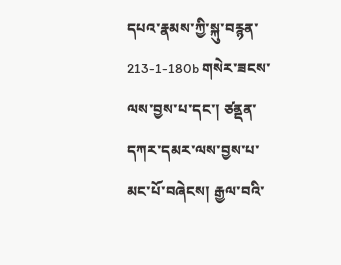དཔའ་རྣམས་ཀྱི་སྐུ་བརྙན་ 213-1-180b གསེར་ཟངས་ལས་བྱས་པ་དང་། ཙནྡན་དཀར་དམར་ལས་བྱས་པ་མང་པོ་བཞེངས། རྒྱལ་བའི་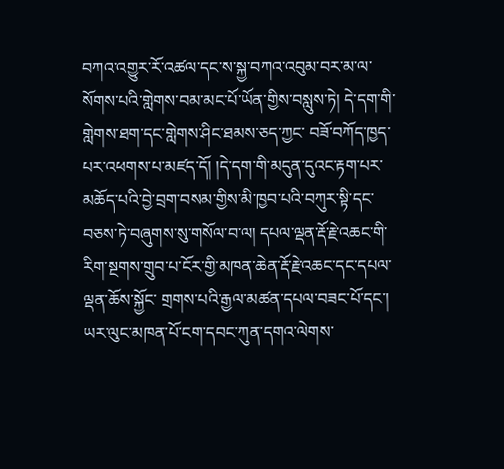བཀའ་འགྱུར་རོ་འཚལ་དང་ས་སྐྱ་བཀའ་འབུམ་བར་མ་ལ་སོགས་པའི་གླེགས་བམ་མང་པོ་ཡོན་གྱིས་བསླུས་ཏེ། དེ་དག་གི་གླེགས་ཐག་དང་གླེགས་ཤིང་ཐམས་ཅད་ཀྱང་ བཟོ་བཀོད་ཁྱད་པར་འཕགས་པ་མཛད་དོ། །དེ་དག་གི་མདུན་དུའང་རྟག་པར་མཆོད་པའི་བྱེ་བྲག་བསམ་གྱིས་མི་ཁྱབ་པའི་བཀུར་སྟི་དང་བཅས་ཏེ་བཞུགས་སུ་གསོལ་བ་ལ། དཔལ་ལྡན་རྡོ་རྗེ་འཆང་གི་རིག་སྔགས་གྲུབ་པ་ངོར་གྱི་མཁན་ཆེན་རྡོ་རྗེ་འཆང་དང་དཔལ་ལྡན་ཆོས་སྐྱོང་ གྲགས་པའི་རྒྱལ་མཚན་དཔལ་བཟང་པོ་དང་། ཡར་ལུང་མཁན་པོ་ངག་དབང་ཀུན་དགའ་ལེགས་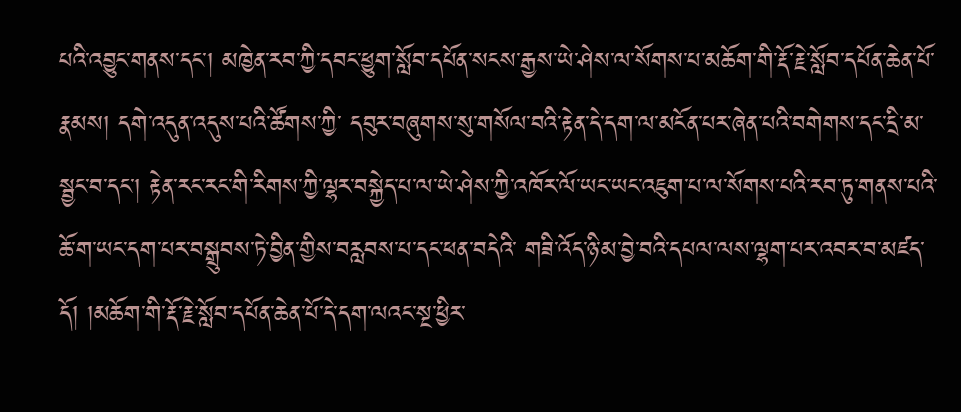པའི་འབྱུང་གནས་དང་། མཁྱེན་རབ་ཀྱི་དབང་ཕྱུག་སློབ་དཔོན་སངས་རྒྱས་ཡེ་ཤེས་ལ་སོགས་པ་མཆོག་གི་རྡོ་རྗེ་སློབ་དཔོན་ཆེན་པོ་རྣམས། དགེ་འདུན་འདུས་པའི་ཚོགས་ཀྱི་ དབུར་བཞུགས་སུ་གསོལ་བའི་རྟེན་དེ་དག་ལ་མངོན་པར་ཞེན་པའི་བགེགས་དང་དྲི་མ་སྦྱང་བ་དང་། རྟེན་རང་རང་གི་རིགས་ཀྱི་ལྷར་བསྐྱེད་པ་ལ་ཡེ་ཤེས་ཀྱི་འཁོར་ལོ་ཡང་ཡང་འཇུག་པ་ལ་སོགས་པའི་རབ་ཏུ་གནས་པའི་ཆོ་ག་ཡང་དག་པར་བསྒྲུབས་ཏེ་བྱིན་གྱིས་བརླབས་པ་དང་ཕན་བདེའི་ གཟི་འོད་ཉི་མ་བྱེ་བའི་དཔལ་ལས་ལྷག་པར་འབར་བ་མཛད་དོ། །མཆོག་གི་རྡོ་རྗེ་སློབ་དཔོན་ཆེན་པོ་དེ་དག་ལའང་སྔ་ཕྱིར་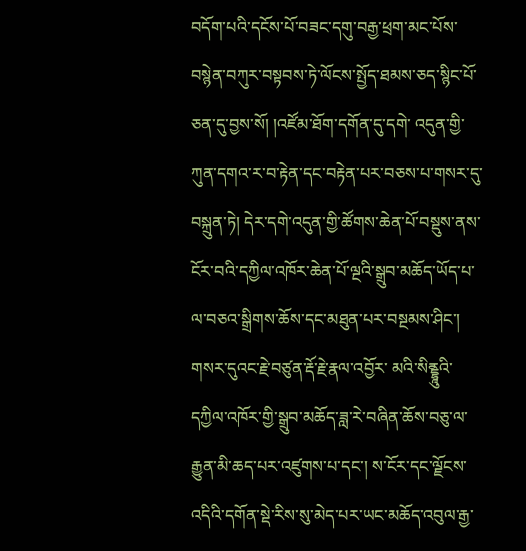བདོག་པའི་དངོས་པོ་བཟང་དགུ་བརྒྱ་ཕྲག་མང་པོས་བསྙེན་བཀུར་བསྟབས་ཏེ་ལོངས་སྤྱོད་ཐམས་ཅད་སྙིང་པོ་ཅན་དུ་བྱས་སོ། །འཛོམ་ཐོག་དགོན་དུ་དགེ་ འདུན་གྱི་ཀུན་དགའ་ར་བ་རྟེན་དང་བརྟེན་པར་བཅས་པ་གསར་དུ་བསྐྲུན་ཏེ། དེར་དགེ་འདུན་གྱི་ཚོགས་ཆེན་པོ་བསྡུས་ནས་ངོར་བའི་དཀྱིལ་འཁོར་ཆེན་པོ་ལྔའི་སྒྲུབ་མཆོད་ཡོད་པ་ལ་བཅའ་སྒྲིགས་ཆོས་དང་མཐུན་པར་བསྔམས་ཤིང་། གསར་དུའང་རྗེ་བཙུན་རྡོ་རྗེ་རྣལ་འབྱོར་ མའི་སིནྡྷཱུའི་དཀྱིལ་འཁོར་གྱི་སྒྲུབ་མཆོད་ཟླ་རེ་བཞིན་ཆོས་བཅུ་ལ་རྒྱུན་མི་ཆད་པར་འཛུགས་པ་དང་། ས་ངོར་དང་ལྗོངས་འདིའི་དགོན་སྡེ་རིས་སུ་མེད་པར་ཡང་མཆོད་འབུལ་རྒྱ་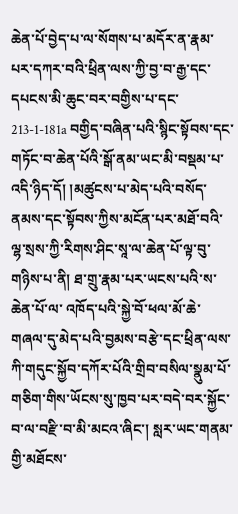ཆེན་པོ་བྱེད་པ་ལ་སོགས་པ་མདོར་ན་རྣམ་པར་དཀར་བའི་ཕྲིན་ལས་ཀྱི་བྱ་བ་རྒྱ་དང་དཔངས་མི་ཆུང་བར་བགྱིས་པ་དང་ 213-1-181a བགྱིད་བཞིན་པའི་སྙིང་སྟོབས་དང་གཏོང་བ་ཆེན་པོའི་སྒོ་ནམ་ཡང་མི་བསྡམ་པ་འདི་ཉིད་དོ། །མཚུངས་པ་མེད་པའི་བསོད་ནམས་དང་སྟོབས་ཀྱིས་མངོན་པར་མཐོ་བའི་ལྷ་སྲས་ཀྱི་རིགས་ཤིང་སཱ་ལ་ཆེན་པོ་ལྟ་བུ་གཉིས་པ་ནི། ཐ་གྲུ་རྣམ་པར་ཡངས་པའི་ས་ཆེན་པོ་ལ་ འཁོད་པའི་སྐྱེ་བོ་ཕལ་མོ་ཆེ་གཞལ་དུ་མེད་པའི་བྱམས་བརྩེ་དང་ཕྲིན་ལས་ཀི་གདུང་སྐྱོབ་དཀོར་པོའི་གྲིབ་བསིལ་སྣུམ་པོ་གཅིག་གིས་ཡོངས་སུ་ཁྱབ་པར་བདེ་བར་སྐྱོང་བ་ལ་བརྫི་བ་མི་མངའ་ཞིང་། སླར་ཡང་གནམ་གྱི་མཐོངས་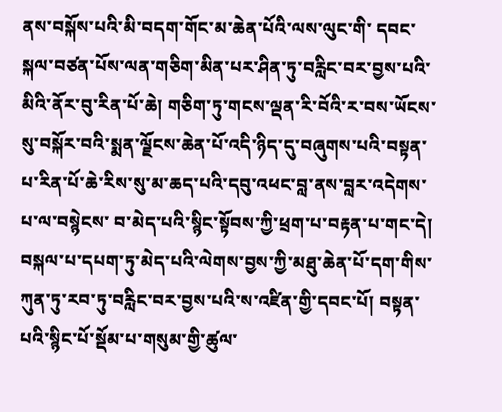ནས་བསྐོས་པའི་མི་བདག་གོང་མ་ཆེན་པོའི་ལས་ལུང་གི་ དབང་སྐལ་བཙན་པོས་ལན་གཅིག་མིན་པར་ཤིན་ཏུ་བརླིང་བར་བྱས་པའི་མིའི་ནོར་བུ་རིན་པོ་ཆེ། གཅིག་ཏུ་གངས་ལྡན་རི་བོའི་ར་བས་ཡོངས་སུ་བསྐོར་བའི་སྨན་ལྗོངས་ཆེན་པོ་འདི་ཉིད་དུ་བཞུགས་པའི་བསྟན་པ་རིན་པོ་ཆེ་རིས་སུ་མ་ཆད་པའི་དབུ་འཕང་བླ་ནས་བླར་འདེགས་པ་ལ་བསྙེངས་ བ་མེད་པའི་སྙིང་སྟོབས་ཀྱི་ཕྲག་པ་བརྟན་པ་གང་དེ། བསྐལ་པ་དཔག་ཏུ་མེད་པའི་ལེགས་བྱས་ཀྱི་མཐུ་ཆེན་པོ་དག་གིས་ཀུན་ཏུ་རབ་ཏུ་བརླིང་བར་བྱས་པའི་ས་འཛིན་གྱི་དབང་པོ། བསྟན་པའི་སྙིང་པོ་སྡོམ་པ་གསུམ་གྱི་ཚུལ་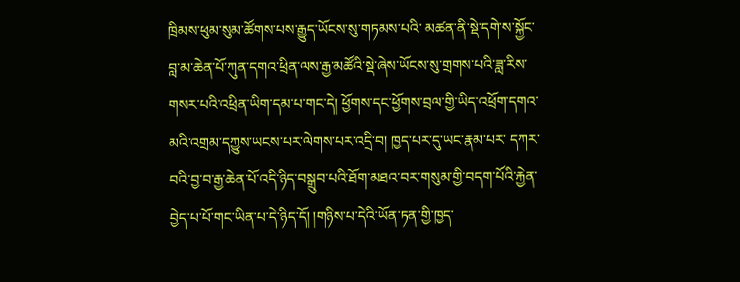ཁྲིམས་ཕུམ་སུམ་ཚོགས་པས་རྒྱུད་ཡོངས་སུ་གཏམས་པའི་ མཚན་ནི་སྡེ་དགེ་ས་སྐྱོང་བླ་མ་ཆེན་པོ་ཀུན་དགའ་ཕྲིན་ལས་རྒྱ་མཚོའི་སྡེ་ཞེས་ཡོངས་སུ་གྲགས་པའི་ཟླ་རིས་གསར་པའི་འཕྲིན་ཡིག་དམ་པ་གང་དེ། ཕྱོགས་དང་ཕྱོགས་བྲལ་གྱི་ཡིད་འཕྲོག་དགའ་མའི་འགྲམ་དཀྱུས་ཡངས་པར་ལེགས་པར་འདྲི་བ། ཁྱད་པར་དུ་ཡང་རྣམ་པར་ དཀར་བའི་བྱ་བ་རྒྱ་ཆེན་པོ་འདི་ཉིད་བསྒྲུབ་པའི་ཐོག་མཐའ་བར་གསུམ་གྱི་བདག་པོའི་རྐྱེན་བྱེད་པ་པོ་གང་ཡིན་པ་དེ་ཉིད་དོ། །གཉིས་པ་དེའི་ཡོན་ཏན་གྱི་ཁྱད་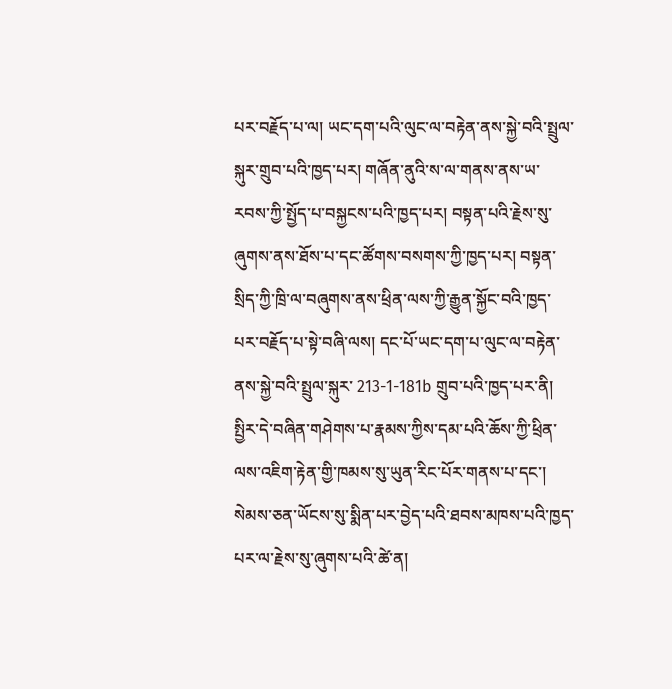པར་བརྗོད་པ་ལ། ཡང་དག་པའི་ལུང་ལ་བརྟེན་ནས་སྐྱེ་བའི་སྤྲུལ་སྐུར་གྲུབ་པའི་ཁྱད་པར། གཞོན་ནུའི་ས་ལ་གནས་ནས་ཡ་ རབས་ཀྱི་སྤྱོད་པ་བསྐྱངས་པའི་ཁྱད་པར། བསྟན་པའི་རྗེས་སུ་ཞུགས་ནས་ཐོས་པ་དང་ཚོགས་བསགས་ཀྱི་ཁྱད་པར། བསྟན་སྲིད་ཀྱི་ཁྲི་ལ་བཞུགས་ནས་ཕྲིན་ལས་ཀྱི་རྒྱུན་སྐྱོང་བའི་ཁྱད་པར་བརྗོད་པ་སྟེ་བཞི་ལས། དང་པོ་ཡང་དག་པ་ལུང་ལ་བརྟེན་ནས་སྐྱེ་བའི་སྤྲུལ་སྐུར་ 213-1-181b གྲུབ་པའི་ཁྱད་པར་ནི། སྤྱིར་དེ་བཞིན་གཤེགས་པ་རྣམས་ཀྱིས་དམ་པའི་ཆོས་ཀྱི་ཕྲིན་ལས་འཇིག་རྟེན་གྱི་ཁམས་སུ་ཡུན་རིང་པོར་གནས་པ་དང་། སེམས་ཅན་ཡོངས་སུ་སྨིན་པར་བྱེད་པའི་ཐབས་མཁས་པའི་ཁྱད་པར་ལ་རྗེས་སུ་ཞུགས་པའི་ཚེ་ན།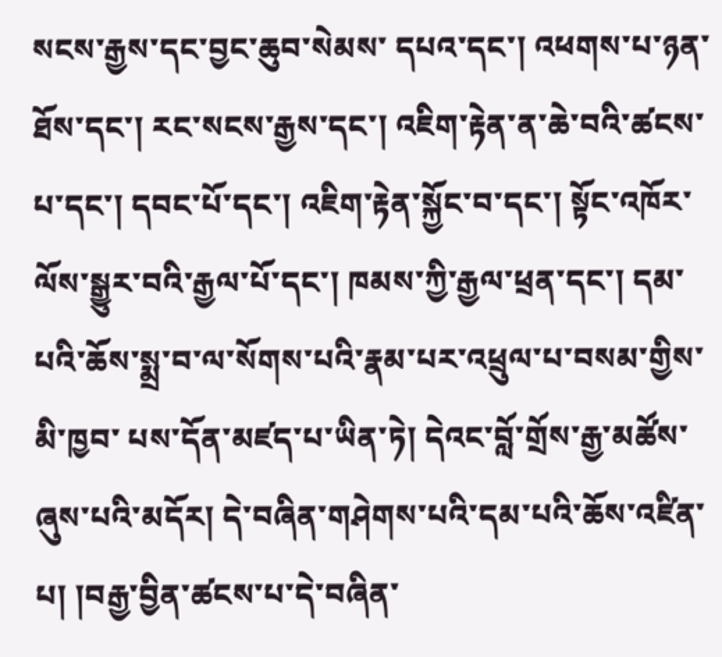སངས་རྒྱས་དང་བྱང་ཆུབ་སེམས་ དཔའ་དང་། འཕགས་པ་ཉན་ཐོས་དང་། རང་སངས་རྒྱས་དང་། འཇིག་རྟེན་ན་ཆེ་བའི་ཚངས་པ་དང་། དབང་པོ་དང་། འཇིག་རྟེན་སྐྱོང་བ་དང་། སྟོང་འཁོར་ལོས་སྒྱུར་བའི་རྒྱལ་པོ་དང་། ཁམས་ཀྱི་རྒྱལ་ཕྲན་དང་། དམ་པའི་ཆོས་སྨྲ་བ་ལ་སོགས་པའི་རྣམ་པར་འཕྲུལ་པ་བསམ་གྱིས་མི་ཁྱབ་ པས་དོན་མཛད་པ་ཡིན་ཏེ། དེའང་བློ་གྲོས་རྒྱ་མཚོས་ཞུས་པའི་མདོར། དེ་བཞིན་གཤེགས་པའི་དམ་པའི་ཆོས་འཛིན་པ། །བརྒྱ་བྱིན་ཚངས་པ་དེ་བཞིན་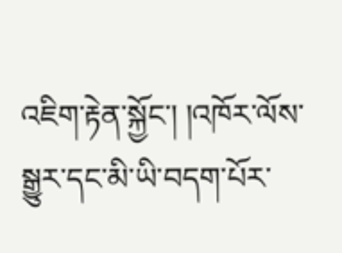འཇིག་རྟེན་སྐྱོང་། །འཁོར་ལོས་སྒྱུར་དང་མི་ཡི་བདག་པོར་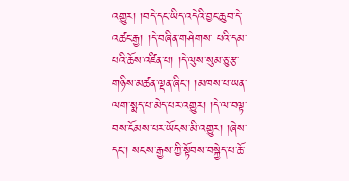འགྱུར། །བདེ་དང་ཡིད་འདེའི་བྱང་ཆུབ་དེ་འཚང་རྒྱ། །དེ་བཞིན་གཤེགས་ པའི་དམ་པའི་ཆོས་འཛིན་པ། །དེ་ལུས་སུམ་ཅུ་རྩ་གཉིས་མཚན་ལྡན་ཞིང་། །མཁས་པ་ཡན་ལག་སྨད་པ་མེད་པར་འགྱུར། །དེ་ལ་བལྟ་བས་ངོམས་པར་ཡོངས་མི་འགྱུར། །ཞེས་དང་། སངས་རྒྱས་ཀྱི་སྟོབས་བསྐྱེད་པ་ཆོ་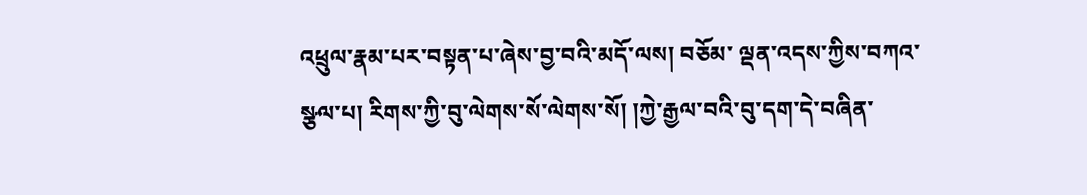འཕྲུལ་རྣམ་པར་བསྟན་པ་ཞེས་བྱ་བའི་མདོ་ལས། བཅོམ་ ལྡན་འདས་ཀྱིས་བཀའ་སྩལ་པ། རིགས་ཀྱི་བུ་ལེགས་སོ་ལེགས་སོ། །ཀྱེ་རྒྱལ་བའི་བུ་དག་དེ་བཞིན་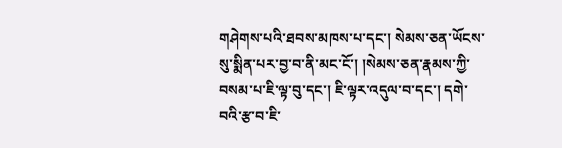གཤེགས་པའི་ཐབས་མཁས་པ་དང་། སེམས་ཅན་ཡོངས་སུ་སྨིན་པར་བྱ་བ་ནི་མང་ངོ་། །སེམས་ཅན་རྣམས་ཀྱི་བསམ་པ་ཇི་ལྟ་བུ་དང་། ཇི་ལྟར་འདུལ་བ་དང་། དགེ་བའི་རྩ་བ་ཇི་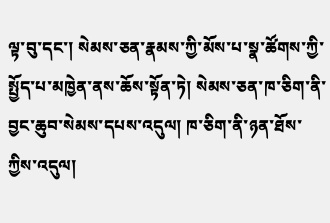ལྟ་བུ་དང་། སེམས་ཅན་རྣམས་ཀྱི་མོས་པ་སྣ་ཚོགས་ཀྱི་སྤྱོད་པ་མཁྱེན་ནས་ཆོས་སྟོན་ཏེ། སེམས་ཅན་ཁ་ཅིག་ནི་བྱང་ཆུབ་སེམས་དཔས་འདུལ། ཁ་ཅིག་ནི་ཉན་ཐོས་ཀྱིས་འདུལ།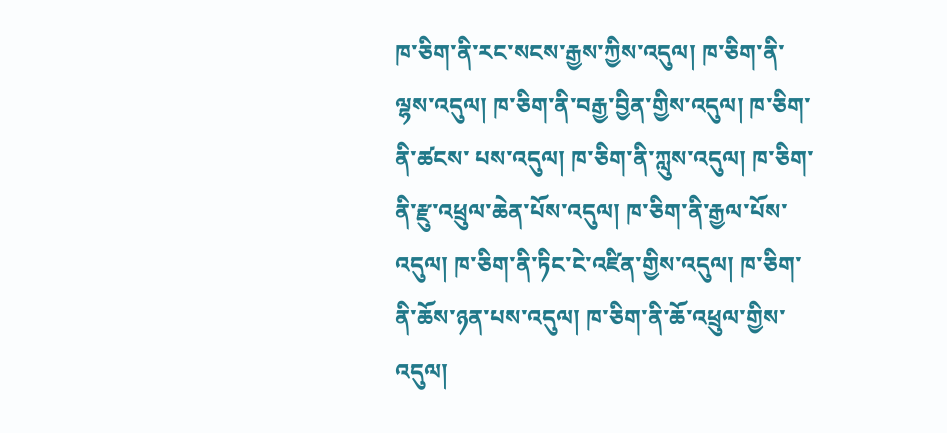ཁ་ཅིག་ནི་རང་སངས་རྒྱས་ཀྱིས་འདུལ། ཁ་ཅིག་ནི་ལྷས་འདུལ། ཁ་ཅིག་ནི་བརྒྱ་བྱིན་གྱིས་འདུལ། ཁ་ཅིག་ནི་ཚངས་ པས་འདུལ། ཁ་ཅིག་ནི་ཀླུས་འདུལ། ཁ་ཅིག་ནི་རྫུ་འཕྲུལ་ཆེན་པོས་འདུལ། ཁ་ཅིག་ནི་རྒྱལ་པོས་འདུལ། ཁ་ཅིག་ནི་ཏིང་ངེ་འཛིན་གྱིས་འདུལ། ཁ་ཅིག་ནི་ཆོས་ཉན་པས་འདུལ། ཁ་ཅིག་ནི་ཆོ་འཕྲུལ་གྱིས་འདུལ།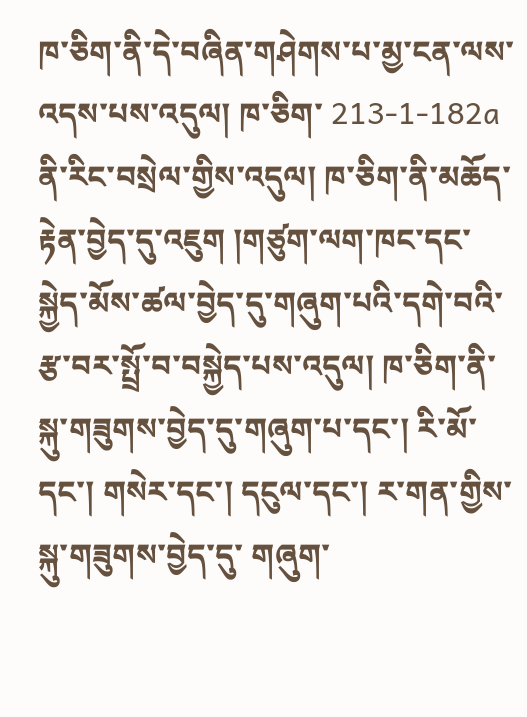ཁ་ཅིག་ནི་དེ་བཞིན་གཤེགས་པ་མྱ་ངན་ལས་འདས་པས་འདུལ། ཁ་ཅིག་ 213-1-182a ནི་རིང་བསྲེལ་གྱིས་འདུལ། ཁ་ཅིག་ནི་མཆོད་རྟེན་བྱེད་དུ་འཇུག །གཙུག་ལག་ཁང་དང་སྐྱེད་མོས་ཚལ་བྱེད་དུ་གཞུག་པའི་དགེ་བའི་རྩ་བར་སྤྲོ་བ་བསྐྱེད་པས་འདུལ། ཁ་ཅིག་ནི་སྐུ་གཟུགས་བྱེད་དུ་གཞུག་པ་དང་། རི་མོ་དང་། གསེར་དང་། དངུལ་དང་། ར་གན་གྱིས་སྐུ་གཟུགས་བྱེད་དུ་ གཞུག་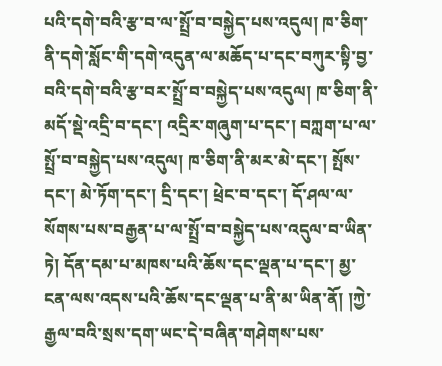པའི་དགེ་བའི་རྩ་བ་ལ་སྤྲོ་བ་བསྐྱེད་པས་འདུལ། ཁ་ཅིག་ནི་དགེ་སློང་གི་དགེ་འདུན་ལ་མཆོད་པ་དང་བཀུར་སྟི་བྱ་བའི་དགེ་བའི་རྩ་བར་སྤྲོ་བ་བསྐྱེད་པས་འདུལ། ཁ་ཅིག་ནི་མདོ་སྡེ་འདྲི་བ་དང་། འདྲིར་གཞུག་པ་དང་། བཀླག་པ་ལ་སྤྲོ་བ་བསྐྱེད་པས་འདུལ། ཁ་ཅིག་ནི་མར་མེ་དང་། སྤོས་དང་། མེ་ཏོག་དང་། དྲི་དང་། ཕྲེང་བ་དང་། དོ་ཤལ་ལ་སོགས་པས་བརྒྱན་པ་ལ་སྤྲོ་བ་བསྐྱེད་པས་འདུལ་བ་ཡིན་ཏེ། དོན་དམ་པ་མཁས་པའི་ཆོས་དང་ལྡན་པ་དང་། མྱ་ངན་ལས་འདས་པའི་ཆོས་དང་ལྡན་པ་ནི་མ་ཡིན་ནོ། །ཀྱེ་རྒྱལ་བའི་སྲས་དག་ཡང་དེ་བཞིན་གཤེགས་པས་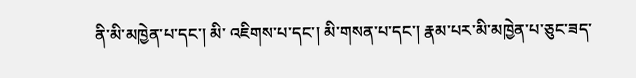ནི་མི་མཁྱེན་པ་དང་། མི་ འཇིགས་པ་དང་། མི་གསན་པ་དང་། རྣམ་པར་མི་མཁྱེན་པ་ཅུང་ཟད་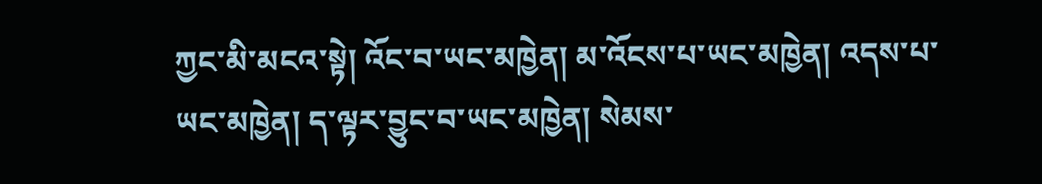ཀྱང་མི་མངའ་སྟེ། འོང་བ་ཡང་མཁྱེན། མ་འོངས་པ་ཡང་མཁྱེན། འདས་པ་ཡང་མཁྱེན། ད་ལྟར་བྱུང་བ་ཡང་མཁྱེན། སེམས་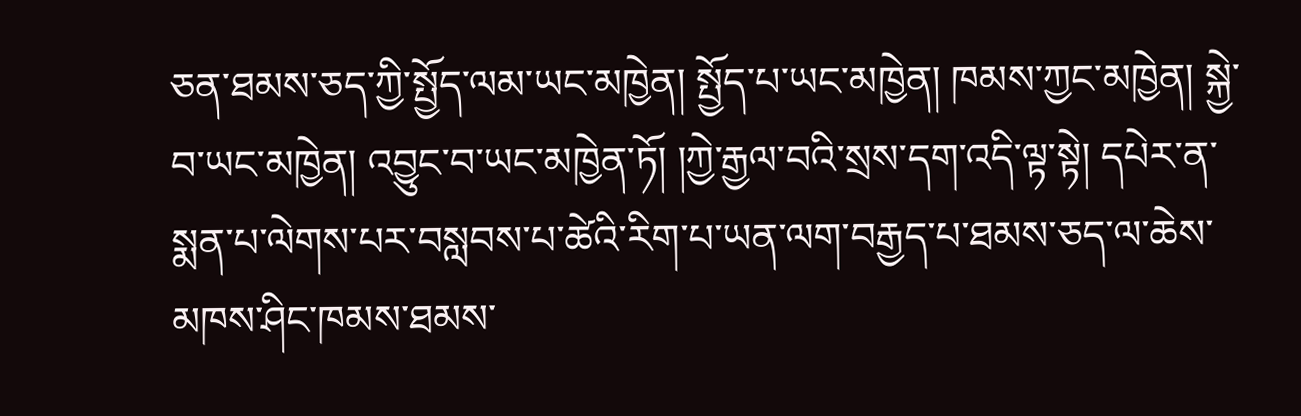ཅན་ཐམས་ཅད་ཀྱི་སྤྱོད་ལམ་ཡང་མཁྱེན། སྤྱོད་པ་ཡང་མཁྱེན། ཁམས་ཀྱང་མཁྱེན། སྐྱེ་བ་ཡང་མཁྱེན། འབྱུང་བ་ཡང་མཁྱེན་ཏོ། །ཀྱེ་རྒྱལ་བའི་སྲས་དག་འདི་ལྟ་སྟེ། དཔེར་ན་སྨན་པ་ལེགས་པར་བསླབས་པ་ཚེའི་རིག་པ་ཡན་ལག་བརྒྱད་པ་ཐམས་ཅད་ལ་ཆེས་མཁས་ཤིང་ཁམས་ཐམས་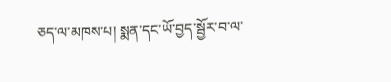ཅད་ལ་མཁས་པ། སྨན་དང་ཡོ་བྱད་སྦྱོར་བ་ལ་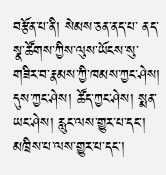བརྩོན་པ་ནི། སེམས་ཅན་ནད་པ་ ནད་སྣ་ཚོགས་ཀྱིས་ལུས་ཡོངས་སུ་གཟིར་བ་རྣམས་ཀྱི་ཁམས་ཀྱང་ཤེས། དུས་ཀྱང་ཤེས། ཚོད་ཀྱང་ཤེས། སྨན་ཡང་ཤེས། རླུང་ལས་གྱུར་པ་དང་། མཁྲིས་པ་ལས་གྱུར་པ་དང་།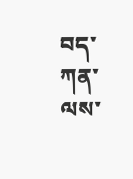བད་ཀན་ལས་